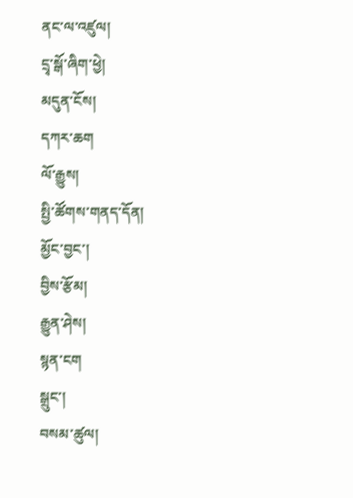ནང་ལ་འཛུལ།
དྲྭ་སྒོ་ཞིག་ཕྱེ།
མདུན་ངོས།
དཀར་ཆག
ལོ་རྒྱུས།
སྤྱི་ཚོགས་གནད་དོན།
མྱོང་བྱང་།
བྱིས་རྩོམ།
རྒྱུན་ཤེས།
སྙན་ངག
སྒྲུང་།
བསམ་ཚུལ།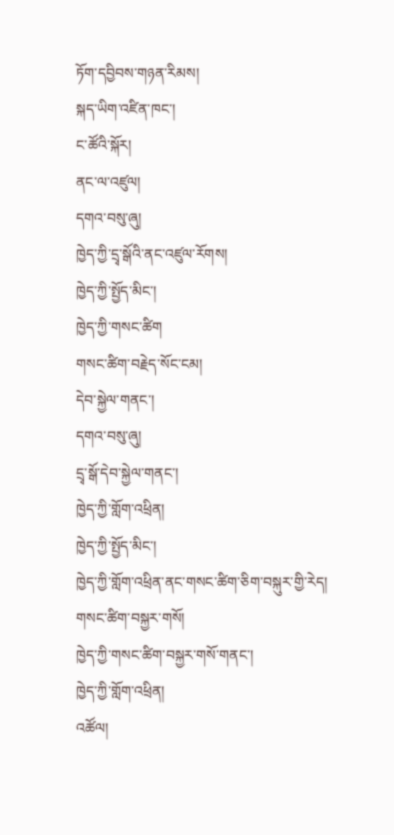ཏོག་དབྱིབས་གཉན་རིམས།
སྐད་ཡིག་འཛིན་ཁང་།
ང་ཚོའི་སྐོར།
ནང་ལ་འཛུལ།
དགའ་བསུ་ཞུ།
ཁྱེད་ཀྱི་དྲྭ་སྒོའི་ནང་འཛུལ་རོགས།
ཁྱེད་ཀྱི་སྤྱོད་མིང་།
ཁྱེད་ཀྱི་གསང་ཚིག
གསང་ཚིག་བརྗེད་སོང་ངམ།
དེབ་སྐྱེལ་གནང་།
དགའ་བསུ་ཞུ།
དྲྭ་སྒོ་དེབ་སྐྱེལ་གནང་།
ཁྱེད་ཀྱི་གློག་འཕྲིན།
ཁྱེད་ཀྱི་སྤྱོད་མིང་།
ཁྱེད་ཀྱི་གློག་འཕྲིན་ནང་གསང་ཚིག་ཅིག་བསྐུར་གྱི་རེད།
གསང་ཚིག་བསྐྱར་གསོ།
ཁྱེད་ཀྱི་གསང་ཚིག་བསྐྱར་གསོ་གནང་།
ཁྱེད་ཀྱི་གློག་འཕྲིན།
འཚོལ།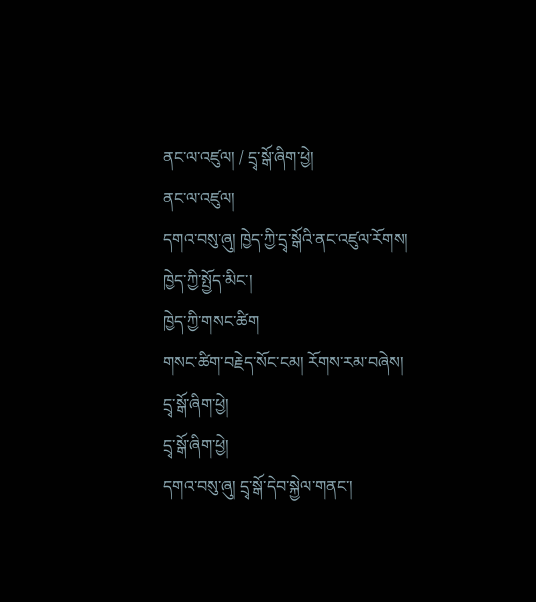ནང་ལ་འཛུལ། / དྲྭ་སྒོ་ཞིག་ཕྱེ།
ནང་ལ་འཛུལ།
དགའ་བསུ་ཞུ། ཁྱེད་ཀྱི་དྲྭ་སྒོའི་ནང་འཛུལ་རོགས།
ཁྱེད་ཀྱི་སྤྱོད་མིང་།
ཁྱེད་ཀྱི་གསང་ཚིག
གསང་ཚིག་བརྗེད་སོང་ངམ། རོགས་རམ་བཞེས།
དྲྭ་སྒོ་ཞིག་ཕྱེ།
དྲྭ་སྒོ་ཞིག་ཕྱེ།
དགའ་བསུ་ཞུ། དྲྭ་སྒོ་དེབ་སྐྱེལ་གནང་།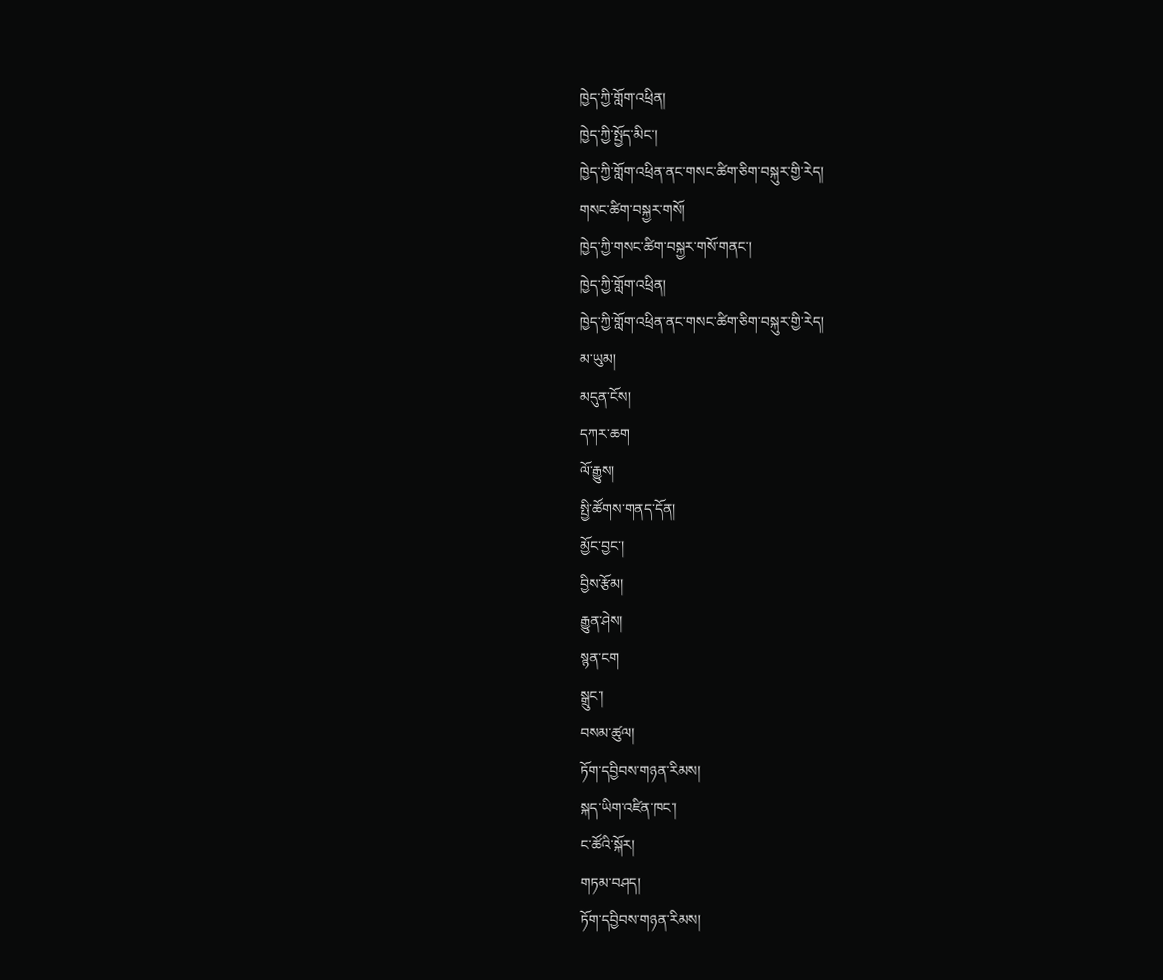ཁྱེད་ཀྱི་གློག་འཕྲིན།
ཁྱེད་ཀྱི་སྤྱོད་མིང་།
ཁྱེད་ཀྱི་གློག་འཕྲིན་ནང་གསང་ཚིག་ཅིག་བསྐུར་གྱི་རེད།
གསང་ཚིག་བསྐྱར་གསོ།
ཁྱེད་ཀྱི་གསང་ཚིག་བསྐྱར་གསོ་གནང་།
ཁྱེད་ཀྱི་གློག་འཕྲིན།
ཁྱེད་ཀྱི་གློག་འཕྲིན་ནང་གསང་ཚིག་ཅིག་བསྐུར་གྱི་རེད།
མ་ཡུམ།
མདུན་ངོས།
དཀར་ཆག
ལོ་རྒྱུས།
སྤྱི་ཚོགས་གནད་དོན།
མྱོང་བྱང་།
བྱིས་རྩོམ།
རྒྱུན་ཤེས།
སྙན་ངག
སྒྲུང་།
བསམ་ཚུལ།
ཏོག་དབྱིབས་གཉན་རིམས།
སྐད་ཡིག་འཛིན་ཁང་།
ང་ཚོའི་སྐོར།
གཏམ་བཤད།
ཏོག་དབྱིབས་གཉན་རིམས།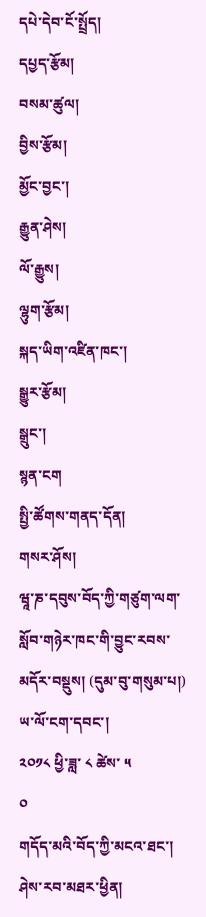དཔེ་དེབ་ངོ་སྤྲོད།
དཔྱད་རྩོམ།
བསམ་ཚུལ།
བྱིས་རྩོམ།
མྱོང་བྱང་།
རྒྱུན་ཤེས།
ལོ་རྒྱུས།
ལྷུག་རྩོམ།
སྐད་ཡིག་འཛིན་ཁང་།
སྒྱུར་རྩོམ།
སྒྲུང་།
སྙན་ངག
སྤྱི་ཚོགས་གནད་དོན།
གསར་ཤོས།
ཝཱ་ཎ་དབུས་བོད་ཀྱི་གཙུག་ལག་སློབ་གཉེར་ཁང་གི་བྱུང་རབས་མདོར་བསྡུས། (དུམ་བུ་གསུམ་པ།)
ཡ་ལོ་ངག་དབང་།
༢༠༡༨ ཕྱི་ཟླ་ ༨ ཚེས་ ༥
༠
གདོད་མའི་བོད་ཀྱི་མངའ་ཐང་།
ཤེས་རབ་མཐར་ཕྱིན།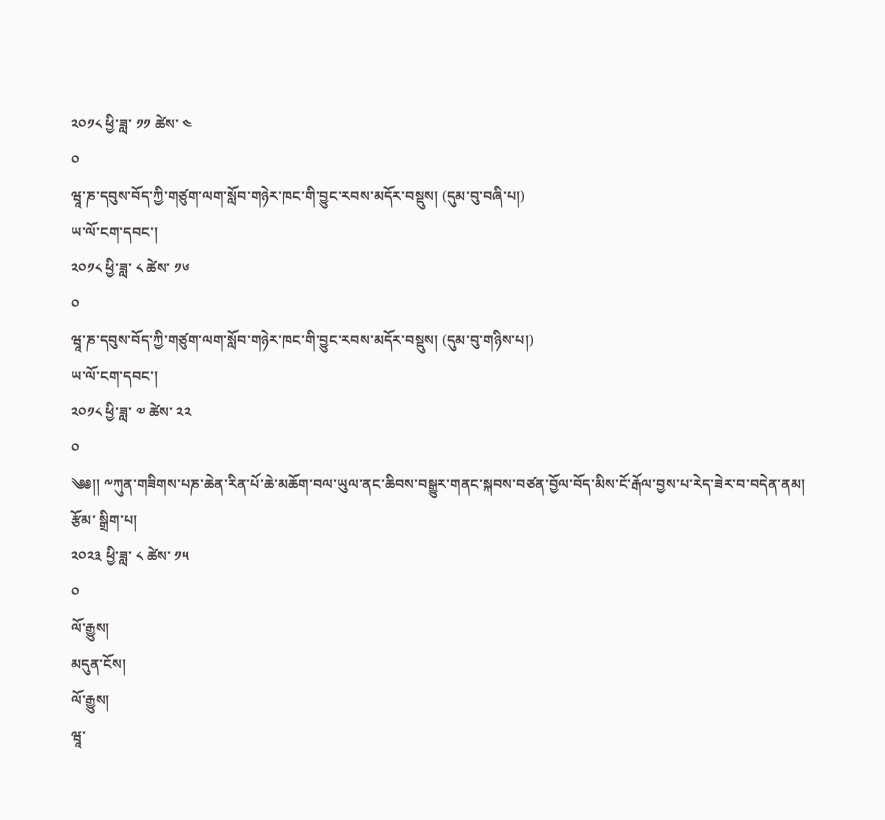༢༠༡༨ ཕྱི་ཟླ་ ༡༡ ཚེས་ ༤
༠
ཝཱ་ཎ་དབུས་བོད་ཀྱི་གཙུག་ལག་སློབ་གཉེར་ཁང་གི་བྱུང་རབས་མདོར་བསྡུས། (དུམ་བུ་བཞི་པ།)
ཡ་ལོ་ངག་དབང་།
༢༠༡༨ ཕྱི་ཟླ་ ༨ ཚེས་ ༡༦
༠
ཝཱ་ཎ་དབུས་བོད་ཀྱི་གཙུག་ལག་སློབ་གཉེར་ཁང་གི་བྱུང་རབས་མདོར་བསྡུས། (དུམ་བུ་གཉིས་པ།)
ཡ་ལོ་ངག་དབང་།
༢༠༡༨ ཕྱི་ཟླ་ ༧ ཚེས་ ༢༢
༠
༄༅།། ༸ཀུན་གཟིགས་པཎ་ཆེན་རིན་པོ་ཆེ་མཆོག་བལ་ཡུལ་ནང་ཆིབས་བསྒྱུར་གནང་སྐབས་བཙན་བྱོལ་བོད་མིས་ངོ་རྒོལ་བྱས་པ་རེད་ཟེར་བ་བདེན་ནམ།
རྩོམ་ སྒྲིག་པ།
༢༠༢༣ ཕྱི་ཟླ་ ༨ ཚེས་ ༡༥
༠
ལོ་རྒྱུས།
མདུན་ངོས།
ལོ་རྒྱུས།
ཝཱ་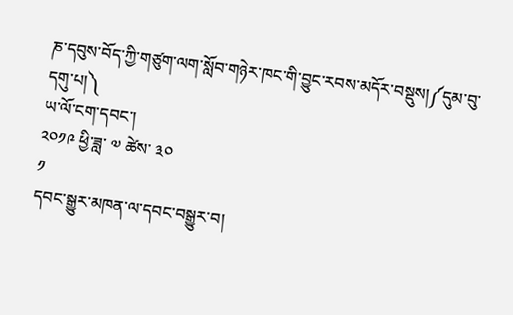ཎ་དབུས་བོད་ཀྱི་གཙུག་ལག་སློབ་གཉེར་ཁང་གི་བྱུང་རབས་མདོར་བསྡུས།༼དུམ་བུ་དགུ་པ།༽
ཡ་ལོ་ངག་དབང་།
༢༠༡༩ ཕྱི་ཟླ་ ༧ ཚེས་ ༣༠
༡
དབང་སྒྱུར་མཁན་ལ་དབང་བསྒྱུར་བ།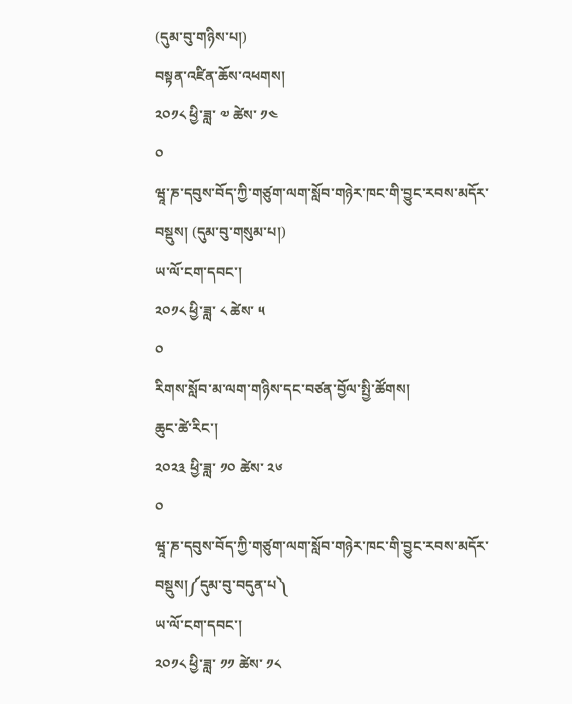(དུམ་བུ་གཉིས་པ།)
བསྟན་འཛིན་ཆོས་འཕགས།
༢༠༡༨ ཕྱི་ཟླ་ ༧ ཚེས་ ༡༤
༠
ཝཱ་ཎ་དབུས་བོད་ཀྱི་གཙུག་ལག་སློབ་གཉེར་ཁང་གི་བྱུང་རབས་མདོར་བསྡུས། (དུམ་བུ་གསུམ་པ།)
ཡ་ལོ་ངག་དབང་།
༢༠༡༨ ཕྱི་ཟླ་ ༨ ཚེས་ ༥
༠
རིགས་སློབ་མ་ལག་གཉིས་དང་བཙན་བྱོལ་སྤྱི་ཚོགས།
ཆུང་ཚེ་རིང་།
༢༠༢༣ ཕྱི་ཟླ་ ༡༠ ཚེས་ ༢༦
༠
ཝཱ་ཎ་དབུས་བོད་ཀྱི་གཙུག་ལག་སློབ་གཉེར་ཁང་གི་བྱུང་རབས་མདོར་བསྡུས།༼དུམ་བུ་བདུན་པ༽
ཡ་ལོ་ངག་དབང་།
༢༠༡༨ ཕྱི་ཟླ་ ༡༡ ཚེས་ ༡༨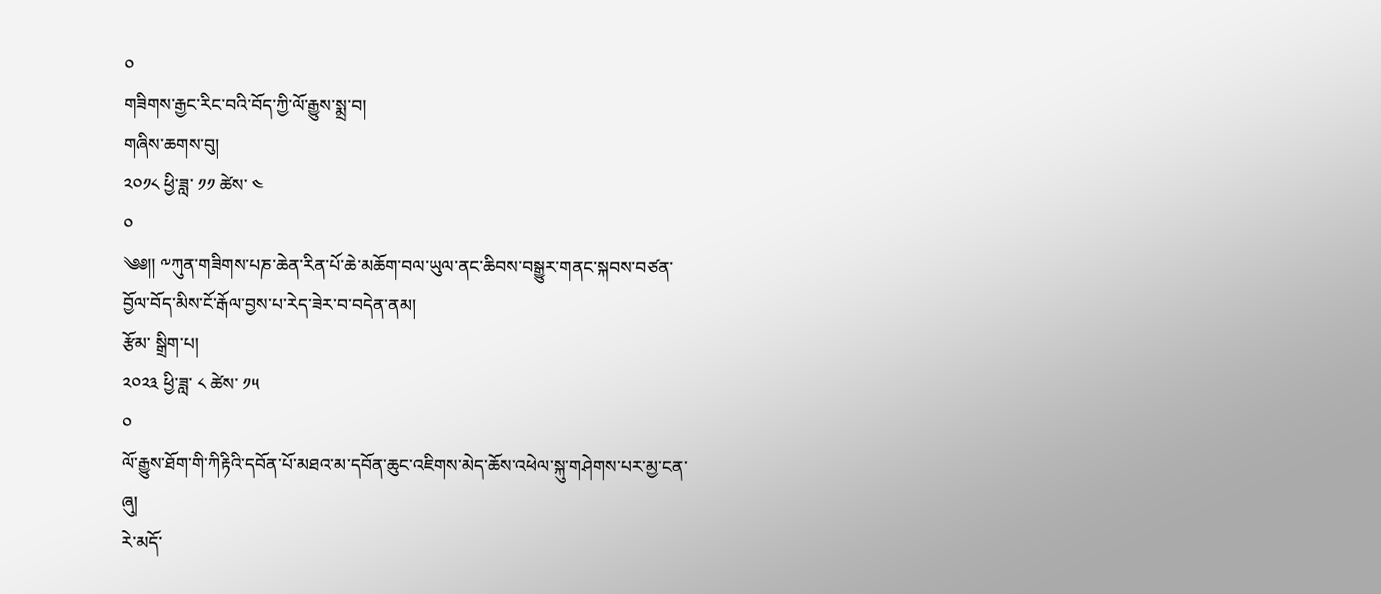༠
གཟིགས་རྒྱང་རིང་བའི་བོད་ཀྱི་ལོ་རྒྱུས་སྨྲ་བ།
གཞིས་ཆགས་བུ།
༢༠༡༨ ཕྱི་ཟླ་ ༡༡ ཚེས་ ༤
༠
༄༅།། ༸ཀུན་གཟིགས་པཎ་ཆེན་རིན་པོ་ཆེ་མཆོག་བལ་ཡུལ་ནང་ཆིབས་བསྒྱུར་གནང་སྐབས་བཙན་བྱོལ་བོད་མིས་ངོ་རྒོལ་བྱས་པ་རེད་ཟེར་བ་བདེན་ནམ།
རྩོམ་ སྒྲིག་པ།
༢༠༢༣ ཕྱི་ཟླ་ ༨ ཚེས་ ༡༥
༠
ལོ་རྒྱུས་ཐོག་གི་ཀིརྟིའི་དབོན་པོ་མཐའ་མ་དབོན་ཆུང་འཇིགས་མེད་ཆོས་འཕེལ་སྐུ་གཤེགས་པར་མྱ་ངན་ཞུ།
རེ་མདོ་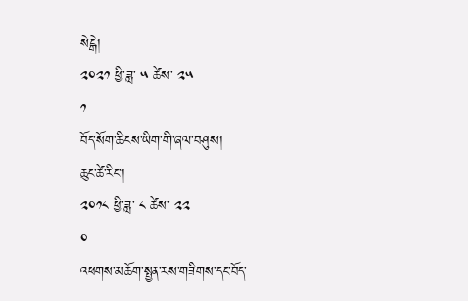སེངྒེ།
༢༠༢༡ ཕྱི་ཟླ་ ༥ ཚེས་ ༢༥
༡
བོད་སོག་ཆིངས་ཡིག་གི་ཞལ་བཤུས།
ཆུང་ཚེ་རིང་།
༢༠༡༨ ཕྱི་ཟླ་ ༨ ཚེས་ ༢༢
༠
འཕགས་མཆོག་སྤྱན་རས་གཟིགས་དང་བོད་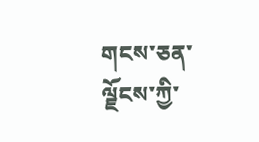གངས་ཅན་ལྗོངས་ཀྱི་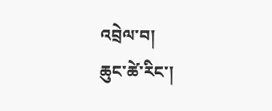འབྲེལ་བ།
ཆུང་ཚེ་རིང་།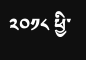༢༠༡༨ ཕྱི་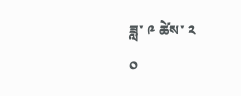ཟླ་ ༩ ཚེས་ ༢
༠